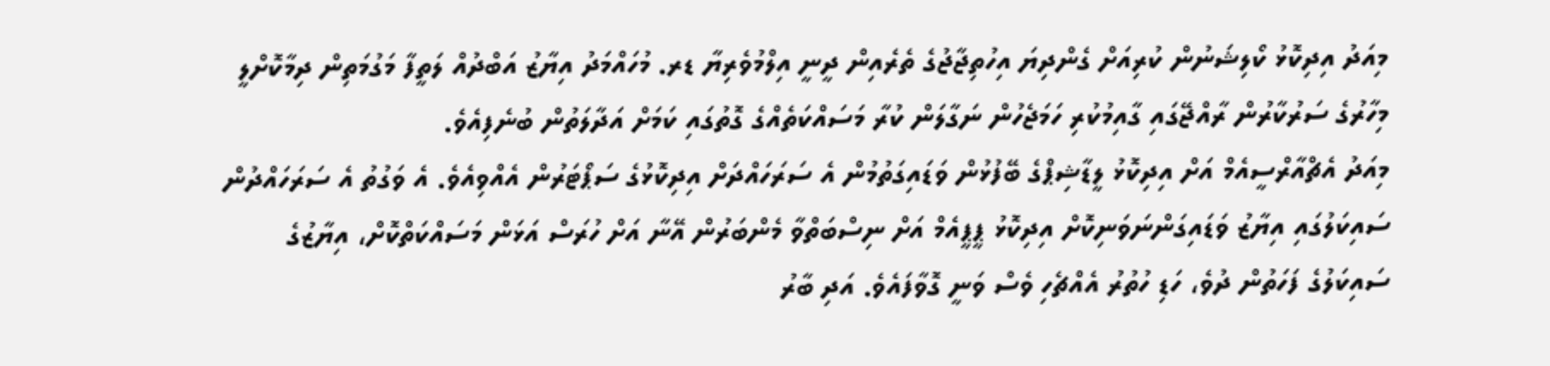މިއަދު އިދިކޮޅު ކޯލިޝަނުން ކުރިއަށް ގެންދިޔަ އިހުތިޖާޖުގެ ތެރެއިން ދީނީ އިލްމުވެރިޔާ ޑރ. މުހައްމަދު އިޔާޒު އަބްދުއް ލަތީފާ މަގުމަތިން ދިމާކޮށްލީ މިހާރުގެ ސަރުކާރުން ރާއްޖޭގައި ގާއިމުކުރި ހަމަޖެހުން ނަގާލަން ކުރާ މަސައްކަތެއްގެ ގޮތުގައި ކަމަށް އަދާލަތުން ބުނެފިއެވެ.
މިއަދު އެޗްއާރްސީއެމް އަށް އިދިކޮޅު ލީޑާޝިޕްގެ ބޭފުޅުން ވަޑައިގަތުމުން އެ ސަރަހައްދަށް އިދިކޮޅުގެ ސަޕޯޓަރުން އެއްވިއެވެ. އެ ވަގުތު އެ ސަރަހައްދުން ސައިކަލުގައި އިޔާޒު ވަޑައިގަންނަވަނިކޮށް އިދިކޮޅު ޕީޕީއެމް އަށް ނިސްބަތްވާ މެންބަރުން އޭނާ އަށް ހުރަސް އަޅަން މަސައްކަތްކޮށް، އިޔާޒުގެ ސައިކަލުގެ ފަހަތުން ދުވެ، ހަޑި ހުތުރު އެއްޗެހި ވެސް ވަނީ ގޮވާފައެވެ. އަދި ބާރު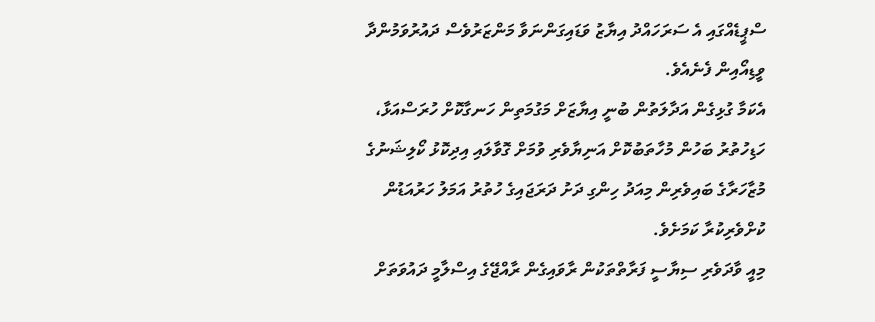ސްޕީޑެއްގައި އެ ސަރަހައްދު އިޔާޒު ވަޑައިގަންނަވާ މަންޒަރުވެސް ދައުރުވަމުންދާ ވީޑިއޯއިން ފެނެއެވެ.
އެކަމާ ގުޅިގެން އަދާލަތުން ބުނީ އިޔާޒަށް މަގުމަތިން ހަނގާކޮށް ހުރަސްއަޅާ، ހަޑިހުތުރު ބަހުން މުހާތަބުކޮށް އަނިޔާވެރި ވުމަށް ގޮވާލައި އިދިކޮޅު ކޯލިޝަނުގެ މުޒާހަރާގެ ބައިވެރިން މިއަދު ހިންގި ދަށު ދަރަޖައިގެ ހުތުރު އަމަލު ހަރުއަޑުން ކުށްވެރިކުރާ ކަމަށެވެ.
މިއީ ވާދަވެރި ސިޔާސީ ފަރާތްތަކުން ރާވައިގެން ރާއްޖޭގެ އިސްލާމީ ދައުވަތަށް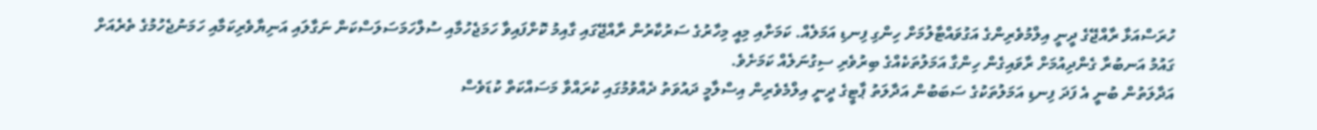ހުރަސްއަޅާ ރާއްޖޭގެ ދީނީ އިލްމުވެރިންގެ އަގުވައްޓާލުމަށް ހިންގި ފިނޑި އަމަލެއް. ކަމަށާއި މިއީ މިހާރުގެ ސަރުކާރުން ރާއްޖޭގައި ގާއިމު ކޮށްފައިވާ ހަމަޖެހުމާއި ސުލްހަމަސަލަސްކަން ނަގާލައި އަނިޔާވެރިކަމާއި ހަމަނުޖެހުމުގެ ތެރެއަށް ގައުމު އަނބުރާ ގެންދިއުމަށް ރާވައިގެން ހިންގާ އަމަލުތަކެއްގެ ބިރުވެރި ސިގުނަލެއް ކަމަށެވެ.
އަދާލަތުން ބުނީ އެ ފަދަ ފިނޑި އަމަލުތަކުގެ ސަބަބުން އަދާލަތު ޕާޓީގެ ދީނީ އިލްމެވެރިން އިސްލާމީ ދައުވަތު ދެއްވުމުގައި ކުރައްވާ މަސައްކަތް ކުޑަވެސް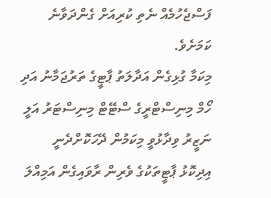ފަސްޖެހުމެއް ނެތި ކުރިއަށް ގެންދަވާނެ ކަމަށެވެ.
މިކަމާ ގުޅިގެން އަދާލަތު ޕާޓީގެ ތަރުޖަމާނު އަދި ހޯމް މިނިސްޓްރީގެ ސްޓޭޓް މިނިސްޓަރު އަލީ ނަޒީރު ވިދާޅުވީ މިކަމުން ދޭހަކޮށްދެނީ އިދިކޮޅު ޕާޓީތަކުގެ ވެރިން ރާވައިގެން އަމިއްލަ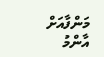މަންފާއަށް އާންމު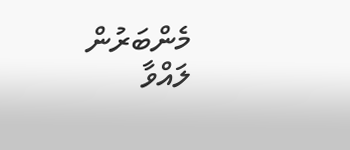މެންބަރުން ލައްވާ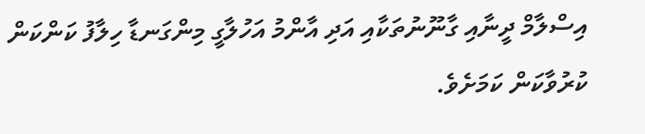އިސްލާމް ދީނާއި ގާނޫނުތަކާއި އަދި އާންމު އަހުލާގީ މިންގަނޑާ ހިލާފު ކަންކަން ކުރުވާކަން ކަމަށެވެ.